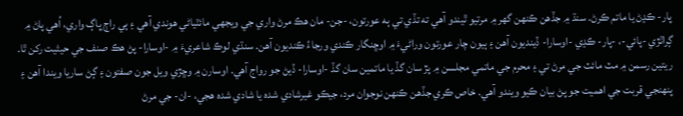پار- ڪڍڻ يا ماتم ڪرڻ. سنڌ ۾ جڏهن ڪنهن گهر ۾ مرتيو ٿيندو آهي ته تڏي تي ٻه عورتون، -جن- مان هڪ مرڻ واري جي ويجهي مائٽياڻي هوندي آهي ۽ ٻي راڄ ڀاڳ واري، اُهي پاڻ ۾ ڳراٽڙي -پائي-، -پار- ڪڍي -اوسارا- ڏينديون آهن ۽ ٻيون چار عورتون وراڻيءَ ۾ اوڇنگار ڪندي ورجاءُ ڪنديون آهن. سنڌي لوڪ شاعريءَ ۾ -اوسارا- پڻ هڪ صنف جي حيثيت رکن ٿا. ريتين رسمن ۾ مٽ مائٽ جي مرڻ تي ۽ محرم جي ماتمي مجلسن ۾ پڙ سان گڏ يا ماتمين سان گڏ -اوسارا- ڏيڻ جو رواج آهي. اوسارن ۾ وڇڙي ويل جون صفتون ۽ ڳڻ ساريا ويندا آهن ۽ پنهنجي قربت جي اهميت جو پڻ بيان ڪيو ويندو آهي. خاص ڪري جڏهن ڪنهن نوجوان مرد، جيڪو غيرشادي شده يا شادي شده هجي، -ان- جي مرڻ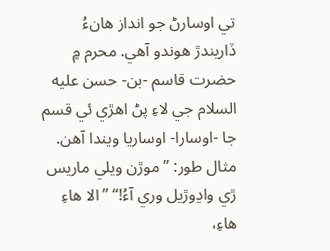تي اوسارڻ جو انداز هانءُ ڏاريندڙ هوندو آهي. محرم ۾ حضرت قاسم -بن- حسن عليه السلام جي لاءِ پڻ اهڙي ئي قسم جا -اوسارا- اوساريا ويندا آهن. مثال طور: ”موڙن ويلي ماريس ڙي واڍوڙيل وري آءُ!“ ”الا هاءِ هاءِ،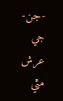-جن- جي عرش مٿي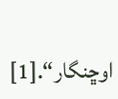اوڇنگار“.[1]